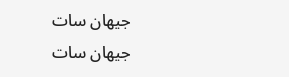جیهان سات
جیهان سات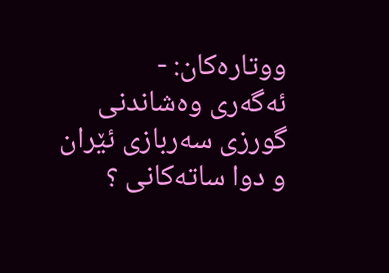ووتاره‌کان: -
ئه‌گه‌رى وه‌شاندنى گورزى سه‌ربازى ئێران و دوا ساته‌كانى ؟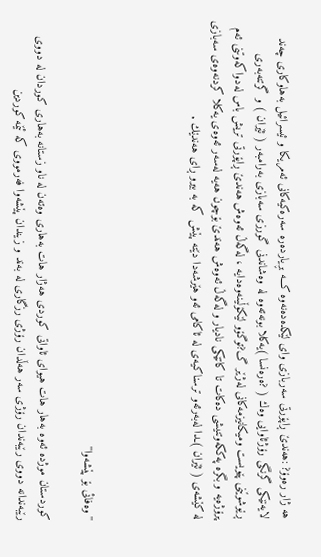هه ژار ره‌وۆ? :هه‌ندێ‌ ڕ‌اپۆرتى سه‌ربازى واى لێكده‌ده‌نه‌وه‌ كـــه‌ بڕ‌یارده‌ره‌ سه‌ره‌كیه‌كانى ئه‌مریكا و ئیسرائیل به‌هاوكارى چه‌ند لایه‌نێكى گرنگى رۆژئاوایى وه‌ك ( ?ه‌ره‌نسا )یه‌كلا بونه‌ته‌وه‌ له‌ وه‌شاندنى گورزى سه‌بازى به‌رامبه‌ر ( ئێران ) و گرتنه‌به‌رى ڕ‌ێوشوێنى پێویست ومیكانیزمه‌كانى له‌ژێر گ?توگۆو لێكۆڵینه‌وه‌دایه‌ ، له‌گه‌ڵ ئه‌وه‌ش هه‌ندێ‌ ڕ‌اپۆرتى تریش باس له‌دواكه‌وتنى ئه‌م پرۆژه‌یه‌ و بگره‌ په‌ككه‌وتنیشى ده‌كات تا كاتێكى نادیار و له‌گه‌ڵ ئه‌وه‌ش هه‌ندێ‌ بۆچون هه‌یه‌ له‌سه‌ر ئه‌وه‌ى یه‌كلا كردنه‌وه‌ى سه‌بازى له‌ كێشه‌ى ( ئێران )ـدا له‌به‌رئه‌و ترسناكیه‌ى له‌ ئاكامى ئه‌و هێرشه‌دا دێته‌ پێش كه‌ به‌ بیرو ڕ‌اى هه‌ندێك .




''وه‌فائی بۆ پێشه‌وا''

کوردستان موژده‌ ئه‌وه‌ به‌هار هات هیوای ئاواتی کوردی هه‌ژار هات به‌هاری وه‌ته‌ن له‌ ناو زستانه‌ به‌هاری کوردان له‌ دووی رێبه‌ندانه‌ دووی رێبه‌ندان رۆژی سه‌ر هه‌ڵدان رۆژی رزگاری له‌ به‌ند و زیندان‌ پێشه‌وا فه‌رمووی که‌ ئێمه‌ کوردین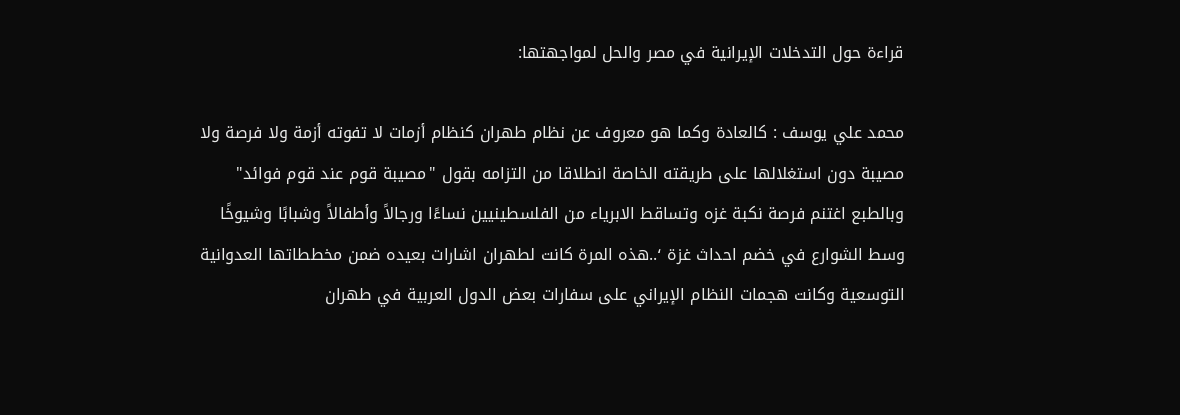قراءة حول التدخلات الإيرانية في مصر والحل لمواجهتها:

محمد علي يوسف : كالعادة وكما هو معروف عن نظام طهران كنظام أزمات لا تفوته أزمة ولا فرصة ولا مصيبة دون استغلالها على طريقته الخاصة انطلاقا من التزامه بقول "مصيبة قوم عند قوم فوائد" وبالطبع اغتنم فرصة نكبة غزه وتساقط الابرياء من الفلسطينيين نساءًا ورجالاً وأطفالاً وشبابًا وشيوخًا وسط الشوارع في خضم احداث غزة ٬..هذه المرة كانت لطهران اشارات بعيده ضمن مخططاتها العدوانية التوسعية وكانت هجمات النظام الإيراني على سفارات بعض الدول العربية في طهران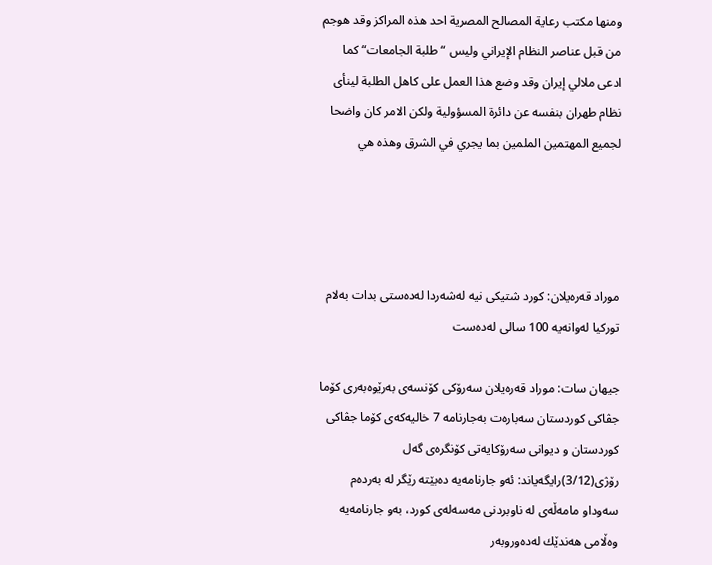ومنها مكتب رعاية المصالح المصرية احد هذه المراكز وقد هوجم من قبل عناصر النظام الإيراني وليس “طلبة الجامعات“ كما ادعى ملالي إيران وقد وضع هذا العمل على كاهل الطلبة لينأى نظام طهران بنفسه عن دائرة المسؤولية ولكن الامر كان واضحا لجميع المهتمين الملمين بما يجري في الشرق وهذه هي




موراد قه‌ره‌یلان: كورد شتیكى نیه‌ له‌شه‌ردا له‌ده‌ستى بدات به‌لام توركیا له‌وانه‌یه‌ 100 سالى له‌ده‌ست

جیهان سات: موراد قه‌ره‌یلان سه‌رۆكى كۆنسه‌ى به‌رێوه‌به‌رى كۆما جڤاكى كوردستان سه‌باره‌ت به‌جارنامه‌ 7 خالیه‌كه‌ى كۆما جڤاكى كوردستان و دیوانى سه‌رۆكایه‌تى كۆنگره‌ى گه‌ل رۆژی(3/12)رایگه‌یاند: ئه‌و جارنامه‌یه‌ ده‌بێته‌ رێگر له‌ به‌رده‌م سه‌وداو مامه‌ڵه‌ى له‌ ناوبردنى مه‌سه‌له‌ى كورد، به‌و جارنامه‌یه‌ وه‌ڵامى هه‌ندێك له‌ده‌وروبه‌ر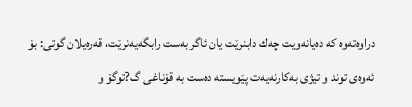دراوه‌ته‌وه‌ كه‌ ده‌یانه‌ویت چه‌ك دابنرێت یان ئاگر به‌ست رابگه‌یه‌نرێت، قه‌ره‌یلان گوتى: بۆ ئه‌وه‌ى توند و تیژى به‌كارنه‌یه‌ت پێویسته‌ ده‌ست به‌ قۆناغى گ?توگۆ و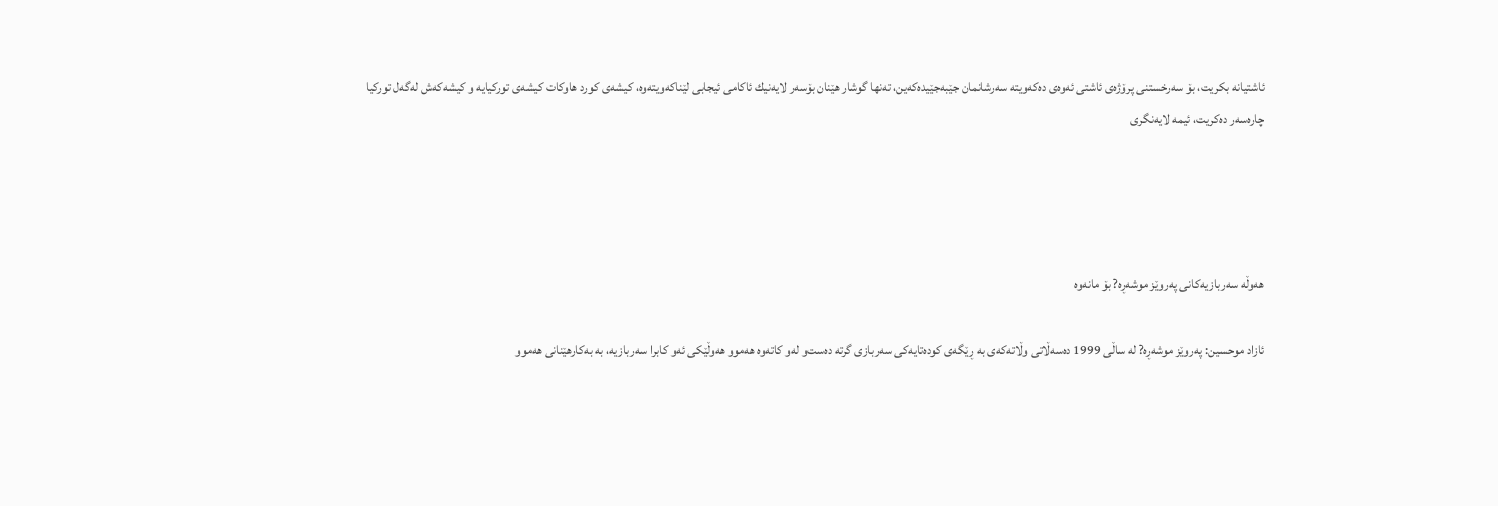ئاشتیانه‌ بكریت، بۆ سه‌رخستنى پرۆژه‌ى ئاشتى ئه‌وه‌ى ده‌كه‌ویته‌ سه‌رشانمان جێبه‌جێیده‌كه‌ین، ته‌نها گوشار هێنان بۆسه‌ر لایه‌نیك ئاكامى ئیجابى لێناكه‌ویته‌وه‌، كیشه‌ى كورد هاوكات كیشه‌ى توركیایه‌ و كیشه‌كه‌ش له‌گه‌ل توركیا چاره‌سه‌ر ده‌كریت، ئیمه‌ لایه‌نگرى




هه‌وڵه‌ سه‌ربازیه‌كانى په‌روێز موشه‌ڕ‌ه‌? بۆ مانه‌وه‌

ئازاد موحسین: په‌روێز موشه‌ڕ‌ه‌? له‌ ساڵى 1999 ده‌سه‌ڵاتى وڵاته‌كه‌ى به‌ ڕ‌ێگه‌ى كوده‌تایه‌كى سه‌ربازی گرته‌ ده‌ست‌و له‌و كاته‌وه‌ هه‌موو هه‌وڵێكى ئه‌و كابرا سه‌ربازیه‌، به‌ به‌كارهێنانى هه‌موو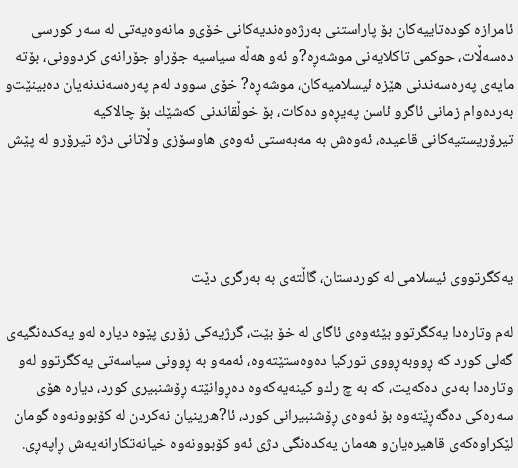ئامرازه‌ كوده‌تاییه‌كان بۆ پاراستنى به‌رژه‌وه‌ندیه‌كانى خۆى‌و مانه‌وه‌یه‌تى له‌ سه‌ر كورسى ده‌سه‌ڵات، حوكمى تاكلایه‌نى موشه‌ڕ‌ه‌?و ئه‌و هه‌ڵه‌ سیاسیه‌ جۆراو جۆرانه‌ى كردوونى، بۆته‌ مایه‌ى په‌ره‌سه‌ندنى هێزه‌ ئیسلامیه‌كان، موشه‌ڕ‌ه‌? خۆى سوود له‌م په‌ره‌سه‌ندنه‌یان ده‌بینێت‌و به‌رده‌وام زمانى ئاگرو ئاسن په‌یڕ‌ه‌و ده‌كات، بۆ خوڵقاندنى كه‌شێك بۆ چالاكیه‌ تیرۆریستیه‌كانى قاعیده‌، ئه‌وه‌ش به‌ مه‌به‌ستى ئه‌وه‌ى هاوسۆزی وڵاتانى دژه‌ تیرۆر‌و له‌ پێش




یه‌كگرتووى ئیسلامى له‌ كوردستان، گاڵته‌ى به‌ به‌رگرى دێت

له‌م وتاره‌دا یه‌كگرتوو بێئه‌وه‌ى ئاگاى له‌ خۆ بێت، گرژیه‌كى زۆرى پێوه‌ دیاره‌ له‌و یه‌كده‌نگیه‌ى گه‌لى كورد كه‌ ڕ‌ووبه‌ڕ‌ووى توركیا ده‌وه‌ستێته‌وه‌، ئه‌مه‌و به‌ ڕ‌وونى سیاسه‌تى یه‌كگرتوو له‌و وتاره‌دا به‌دى ده‌كه‌یت، كه‌ به‌ چ رك‌و كینه‌یه‌كه‌وه‌ ده‌ڕ‌وانێته‌ ڕ‌ۆشنبیرى كورد، دیاره‌ هۆى سه‌ره‌كى ده‌گه‌ڕ‌ێته‌وه‌ بۆ ئه‌وه‌ى ڕ‌ۆشنبیرانى كورد، ئا?ه‌رینیان نه‌كردن له‌ كۆبوونه‌وه‌ گومان لێكراوه‌كه‌ى قاهیره‌یان‌و هه‌مان یه‌كده‌نگى دژى ئه‌و كۆبوونه‌وه‌ خیانه‌تكارانه‌یه‌ش ڕ‌اپه‌ڕ‌ى.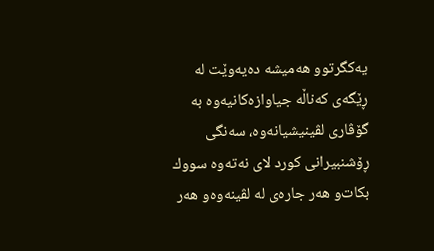یه‌كگرتوو هه‌میشه‌ ده‌یه‌وێت له‌ ڕ‌ێگه‌ى كه‌ناڵه‌ جیاوازه‌كانیه‌وه‌ به‌ گۆڤارى لڤینیشیانه‌وه‌، سه‌نگى ڕ‌ۆشنبیرانى كورد لاى نه‌ته‌وه‌ سووك بكات‌و هه‌ر جاره‌ى له‌ لڤینه‌وه‌‌و هه‌ر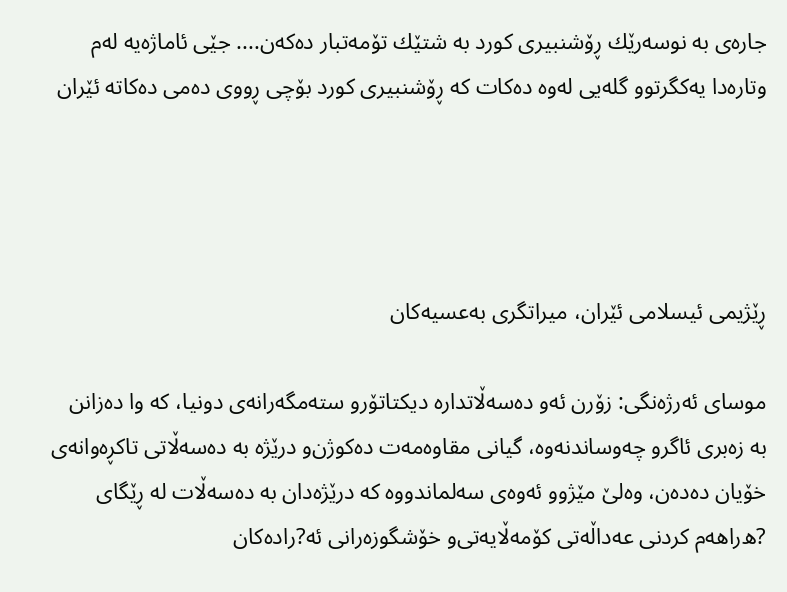جاره‌ى به‌ نوسه‌رێك ڕ‌ۆشنبیرى كورد به‌ شتێك تۆمه‌تبار ده‌كه‌ن.... جێى ئاماژه‌یه‌ له‌م وتاره‌دا یه‌كگرتوو گله‌یی له‌وه‌ ده‌كات كه‌ ڕ‌ۆشنبیرى كورد بۆچى ڕ‌ووى ده‌مى ده‌كاته‌ ئێران




ڕ‌ێژیمى ئیسلامى ئێران، میراتگرى به‌عسیه‌كان

موساى ئه‌رژه‌نگى: زۆرن ئه‌و ده‌سه‌ڵاتداره‌ دیكتاتۆر‌و سته‌مگه‌رانه‌ى دونیا، كه‌ وا ده‌زانن به‌ زه‌برى ئاگرو چه‌وساندنه‌وه‌، گیانى مقاوه‌مه‌ت ده‌كوژن‌و درێژه‌ به‌ ده‌سه‌ڵاتى تاكڕ‌ه‌وانه‌ى خۆیان ده‌ده‌ن، وه‌لێ مێژوو ئه‌وه‌ى سه‌لماندووه‌ كه‌ درێژه‌دان به‌ ده‌سه‌ڵات له‌ ڕ‌ێگاى ?ه‌راهه‌م كردنى عه‌داڵه‌تى كۆمه‌ڵایه‌تى‌و خۆشگوزه‌رانى ئه‌?راده‌كان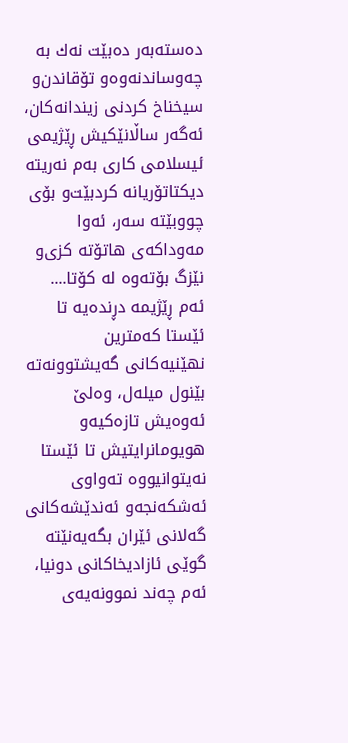ده‌سته‌به‌ر ده‌بێت نه‌ك به‌ چه‌وساندنه‌وه‌‌و تۆقاندن‌و سیخناخ كردنى زیندانه‌كان، ئه‌گه‌ر ساڵانێكیش ڕ‌ێژیمى ئیسلامى كارى به‌م نه‌ریته‌ دیكتاتۆریانه‌ كردبێت‌و بۆى چووبێته‌ سه‌ر، ئه‌وا مه‌وداكه‌ى هاتۆته‌ كزى‌و نێزگ بۆته‌وه‌ له‌ كۆتا.... ئه‌م ڕ‌ێژیمه‌ دڕ‌نده‌یه‌ تا ئێستا كه‌مترین نهێنیه‌كانى گه‌یشتوونه‌ته‌ بێنول میله‌ل، وه‌لێ‌ ئه‌وه‌یش تازه‌كیه‌و هویومانرایتیش تا ئێستا نه‌یتوانیووه‌ ته‌واوى ئه‌شكه‌نجه‌و ئه‌ندێشه‌كانى گه‌لانى ئێران بگه‌یه‌نێته‌ گوێى ئازادیخاكانى دونیا، ئه‌م چه‌ند نموونه‌یه‌ى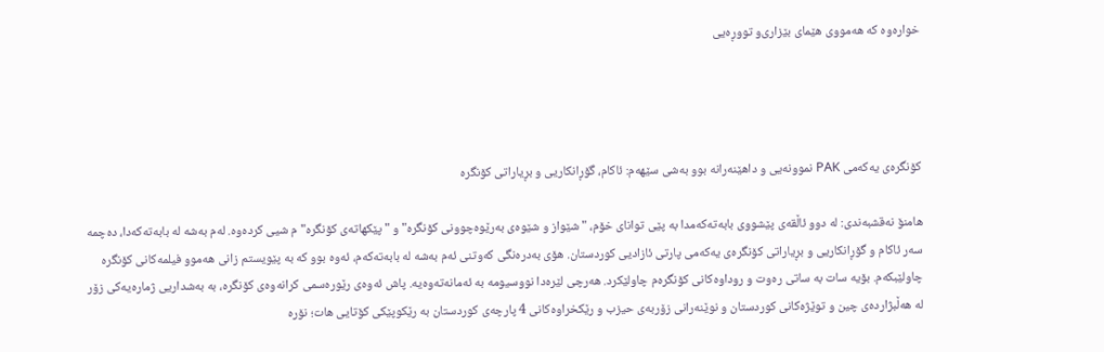خواره‌وه‌ كه‌ هه‌مووى هێماى بێزارى‌و تووڕ‌ه‌یی




کۆنگره‌ی یه‌که‌می PAK نموونه‌یی و داهێنه‌رانه‌ بوو به‌شی سێهه‌م: ئاکام، گۆڕانکاریی و بڕیاراتی کۆنگره‌

هامنۆ نه‌قشبه‌ندی: له‌ دوو ئا‌ڵقه‌ی پێشووی بابه‌ته‌که‌مدا به‌ پێی توانای خۆم، "شێواز و شێوه‌ی به‌رێوه‌چوونی کۆنگره‌" و " پێکهاته‌ی کۆنگره‌"م شیی کرده‌وه‌. له‌م به‌شه‌ له‌ بابه‌ته‌که‌دا، ده‌چمه‌ سه‌ر ئاکام و گۆڕانکاریی و بڕیاراتی کۆنگره‌ی یه‌که‌می پارتی ئازادیی کوردستان. هۆی به‌دره‌نگی که‌وتنی ئه‌م به‌شه‌ له‌ بابه‌ته‌که‌م، ئه‌وه‌ بوو که به‌ پێویستم زانی هه‌موو فیلمه‌کانی کۆنگره‌ چاولێبکه‌م. بۆیه‌ سات به‌ ساتی ره‌وت و روداوه‌کانی کۆنگره‌م چاولێکرد‌. هه‌رچی لێره‌دا نووسیومه‌ به‌ ئه‌مانه‌ته‌وه‌یه‌. پاش ئه‌وه‌ی رێوره‌سمی کرانه‌وه‌ی کۆنگره‌، به‌ به‌شداریی ژماره‌یه‌کی زۆر له‌ هه‌ڵبژارده‌ی چین و توێژه‌کانی کوردستان و نوێنه‌رانی زۆربه‌ی حیزب و رێکخراوه‌کانی 4 پارچه‌ی کوردستان به‌ رێکوپێکی کۆتایی هات؛ نۆره‌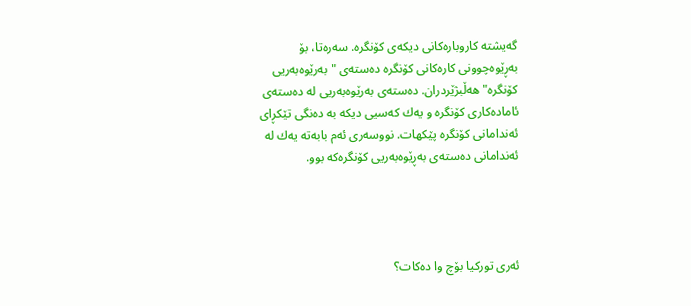گه‌یشته‌ کاروباره‌کانی دیکه‌ی کۆنگره‌. سه‌ره‌تا، بۆ به‌ڕێوه‌چوونی کاره‌کانی کۆنگره‌ ده‌سته‌ی "به‌رێوه‌به‌ریی کۆنگره‌" هه‌ڵبژێردران. ده‌سته‌ی به‌رێوه‌به‌ریی له‌ ده‌سته‌ی ئاماده‌کاری کۆنگره‌ و یه‌ك که‌سیی دیکه‌‌ به‌ ده‌نگی تێکڕای ئه‌ندامانی کۆنگره‌ پێکهات. نووسه‌ری ئه‌م بابه‌ته‌ یه‌ك له‌ ئه‌ندامانی ده‌سته‌ی به‌ڕێوه‌به‌ریی کۆنگره‌که‌ بوو.




ئه‌ری توركیا بۆچ وا ده‌كات؟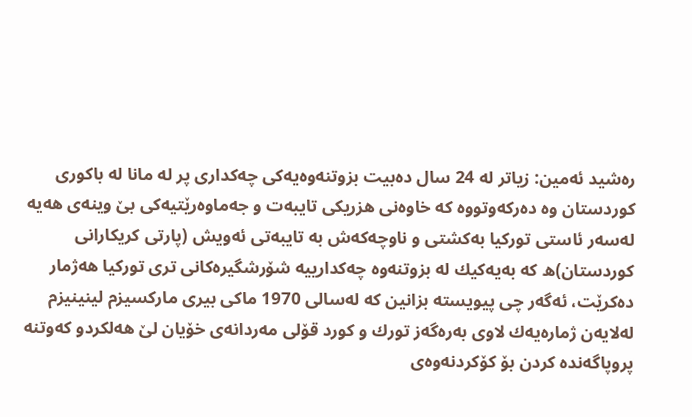ره‌شید ئه‌مین: زیاتر له‌ 24 سال ده‌بیت بزوتنه‌وه‌یه‌كی چه‌كداری پر له‌ مانا له‌ باكوری كوردستان وه‌ ده‌ركه‌وتووه‌ كه‌ خاوه‌نی هزریكی تایبه‌ت و جه‌ماوه‌رێتیه‌كی بێ وینه‌ی هه‌یه‌ له‌سه‌ر ئاستی توركیا به‌كشتی و ناوچه‌كه‌ش به‌ تایبه‌تی ئه‌ویش (پارتی كریكارانی كوردستان)ه‌ كه‌ به‌یه‌كیك له‌ بزوتنه‌وه‌ چه‌كدارییه‌ شۆرشگیره‌كانی تری توركیا هه‌ژمار ده‌كرێت، ئه‌گه‌ر چی پیویسته‌ بزانین كه‌ له‌سالی 1970 ماكی بیری ماركسیزم لینینیزم له‌لایه‌ن ژماره‌یه‌ك لاوی به‌ره‌گه‌ز تورك و كورد قۆلی مه‌ردانه‌ی خۆیان لێ هه‌لكردو كه‌وتنه‌ پروپاگه‌نده‌ كردن بۆ كۆكردنه‌وه‌ی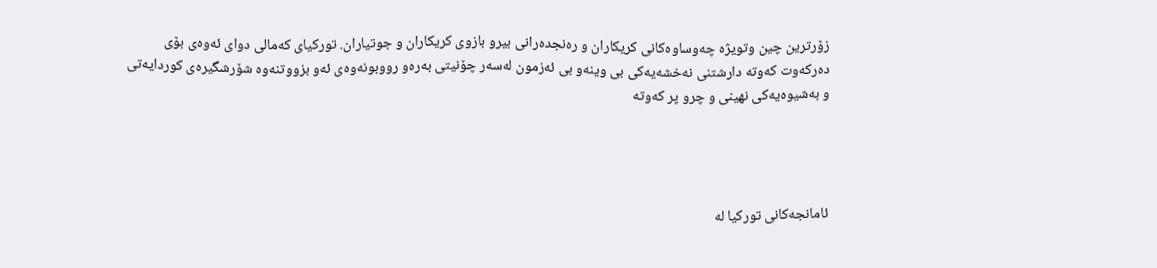زۆرترین چین وتویژه‌ چه‌وساوه‌كانی كریكاران و ره‌نجده‌رانی بیرو بازوی كریكاران و جوتیاران. توركیای كه‌مالی دوای ئه‌وه‌ی بۆی ده‌ركه‌وت كه‌وته‌ دارشتنی نه‌خشه‌یه‌كی بی وینه‌و بی ئه‌زمون له‌سه‌ر چۆنیتی به‌ره‌و رووبونه‌وه‌ی ئه‌و بزووتنه‌وه‌ شۆرشگیره‌ی كوردایه‌تی و به‌شیوه‌یه‌كی نهینی و چرو پر كه‌وته‌




ئامانجه‌كانى توركیا له‌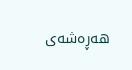هه‌ڕ‌ه‌شه‌ى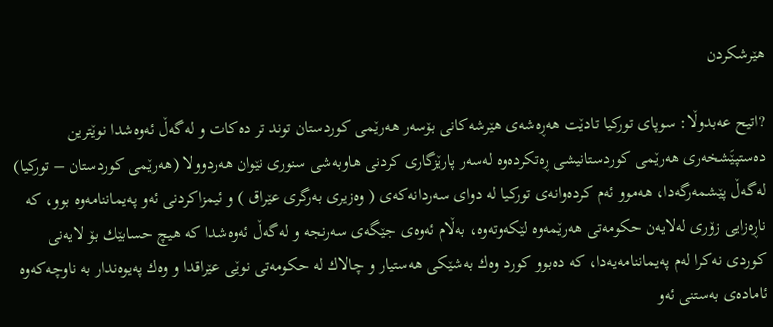هێرشكردن

?اتیح عه‌بدوڵا: سوپاى توركیا تادێت هه‌ڕ‌ه‌شه‌ى هێرشه‌كانى بۆسه‌ر هه‌رێمى كوردستان توند تر ده‌كات و له‌گه‌ڵ ئه‌وه‌شدا نوێترین ده‌ستپێَشخه‌رى هه‌رێمى كوردستانیشى ڕ‌ه‌تكرده‌وه‌ له‌سه‌ر پارێزگارى كردنى هاوبه‌شى سنورى نێوان هه‌ردوولا (هه‌رێمى كوردستان – توركیا) له‌گه‌ڵ پێشمه‌رگه‌دا، هه‌موو ئه‌م كرده‌وانه‌ى توركیا له‌ دواى سه‌ردانه‌كه‌ى ( وه‌زیرى به‌رگرى عێراق ) و ئیمزاكردنى ئه‌و په‌یماننامه‌وه‌ بوو، كه‌ ناڕ‌ه‌زایى زۆرى له‌لایه‌ن حكومه‌تى هه‌رێمه‌وه‌ لێكه‌وته‌وه‌، به‌ڵام ئه‌وه‌ى جێگه‌ى سه‌رنجه‌ و له‌گه‌ڵ ئه‌وه‌شدا كه‌ هیچ حسابێك بۆ لایه‌نى كوردى نه‌كرا له‌م په‌یماننامه‌یه‌دا، كه‌ ده‌بوو كورد وه‌ك به‌شێكى هه‌ستیار و چالاك له‌ حكومه‌تى نوێى عێراقدا و وه‌ك په‌یوه‌ندار به‌ ناوچه‌كه‌وه‌ ئاماده‌ى به‌ستنى ئه‌و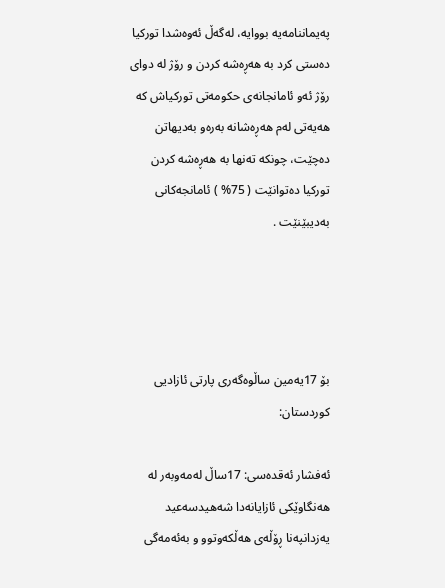په‌یماننامه‌یه‌ بووایه‌، له‌گه‌ڵ ئه‌وه‌شدا توركیا ده‌ستى كرد به‌ هه‌ڕ‌ه‌شه‌ كردن و رۆژ له‌ دواى رۆژ ئه‌و ئامانجانه‌ى حكومه‌تى توركیاش كه‌ هه‌یه‌تى له‌م هه‌ڕ‌ه‌شانه‌ به‌ره‌و به‌دیهاتن ده‌چێت، چونكه‌ ته‌نها به‌ هه‌ڕ‌ه‌شه‌ كردن توركیا ده‌توانێت ( 75% ) ئامانجه‌كانى به‌دیبێنێت .




بۆ‌ 17یه‌مین ساڵوه‌گه‌ری پارتی ئازادیی کوردستان:

ئه‌فشار ئه‌قده‌سی: 17ساڵ له‌مه‌وبه‌ر له‌ هه‌نگاوێکی ئازایانه‌دا شه‌هیدسه‌عید یه‌زدانپه‌نا ڕۆڵه‌ی هه‌ڵکه‌وتوو و به‌ئه‌مه‌گی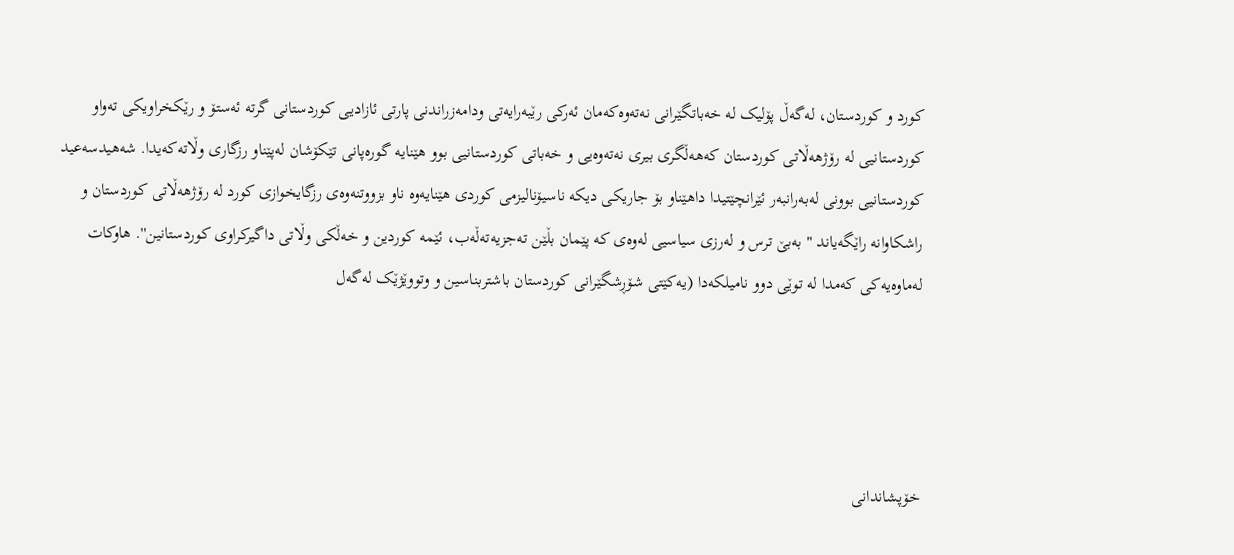کورد و کوردستان، له‌گه‌ڵ پۆلیک له ‌خه‌باتگێرانی نه‌ته‌وه‌که‌مان ئه‌رکی رێبه‌رایه‌تی ودامه‌زراندنی پارتی ئازادیی کوردستانی گرته ‌ئه‌ستۆ و رێکخراویکی ته‌واو کوردستانیی له‌ رۆژهه‌ڵاتی کوردستان که‌هه‌ڵگری بیری نه‌ته‌وه‌یی و خه‌باتی کوردستانیی بوو هێنایه‌ گوره‌پانی تێکۆشان له‌پێناو رزگاری وڵاته‌که‌یدا. شه‌هیدسه‌عید کوردستانیی بوونی له‌به‌رانبه‌ر ئێرانچێتیدا داهێناو بۆ جاریکی دیکه‌ ناسیۆنالیزمی کوردی هێنایه‌وه‌ ناو بزووتنه‌وه‌ی رزگایخوازی کورد له ‌رۆژهه‌ڵاتی کوردستان و راشکاوانه ‌راێگه‌یاند " به‌بێ ترس و له‌رزی سیاسیی له‌وه‌ی که‌ پێمان بڵێن ته‌جزیه‌ته‌ڵه‌ب، ئێمه ‌کوردین و خه‌ڵکی وڵاتی داگیرکراوی کوردستانین''. هاوکات له‌ماوه‌یه‌کی که‌مدا له‌ توێی دوو نامیلکه‌دا (یه‌کێتی شۆڕشگێرانی کوردستان باشتربناسین و وتووێژێک له‌گه‌ل




خۆپشاندانى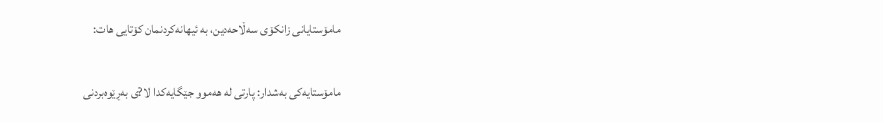مامۆستایانى زانكۆى سه‌ڵاحه‌دین، به‌ ئیهانه‌كردنمان كۆتایی هات:

مامۆستایه‌كى به‌شدار: پارتى له‌ هه‌موو جێگایه‌كدا لا?ى به‌ڕ‌ێوه‌بردنى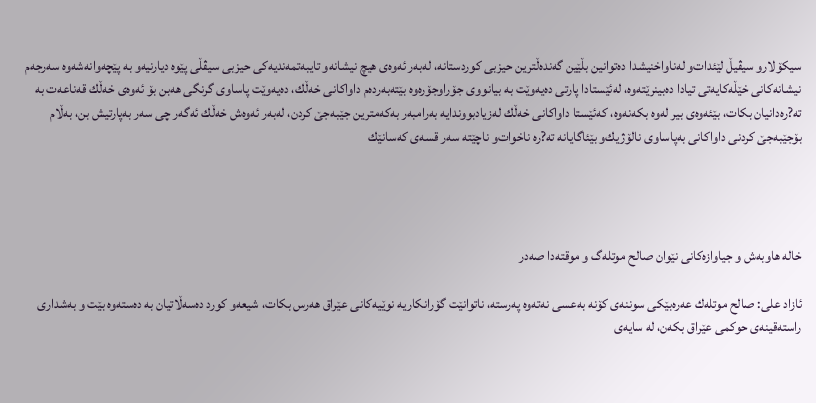سیكۆلارو سیڤیڵ لێئدات‌و له‌ناواخنیشدا ده‌توانین بڵێین گه‌نده‌ڵترین حیزبى كوردستانه‌، له‌به‌ر ئه‌وه‌ى هیچ نیشانه‌و تایبه‌تمه‌ندیه‌كى حیزبى سیڤڵى پێوه‌ دیارنیه‌‌و به‌ پێچه‌وانه‌شه‌وه‌ سه‌رجه‌م نیشانه‌كانى خێڵه‌كایه‌تى تیادا ده‌بینرێته‌وه‌، له‌ئێستادا پارتى ده‌یه‌وێت به‌ بیانووى جۆراوجۆره‌وه‌ بێته‌به‌رده‌م داواكانى خه‌ڵك، ده‌یه‌وێت پاساوى گرنگى هه‌بن بۆ ئه‌وه‌ى خه‌ڵك قه‌ناعه‌ت به‌ ته‌?ره‌دانیان بكات، بێئه‌وه‌ى بیر له‌وه‌ بكه‌نه‌وه‌، كه‌ئێستا داواكانى خه‌ڵك له‌زیادبووندایه‌ به‌رامبه‌ر به‌كه‌مترین جێبه‌جێ كردن، له‌به‌ر ئه‌وه‌ش خه‌ڵك ئه‌گه‌ر چى سه‌ر به‌پارتیش بن، به‌ڵام بۆجێبه‌جێ كردنى داواكانى به‌پاساوى نالۆژیك‌و بێئاگایانه‌ ته‌?ره‌ ناخوات‌و ناچێته‌ سه‌ر قسه‌ى كه‌سانێك




خاله‌ هاوبه‌ش و جیاوازه‌كانى نێوان صالح موتله‌گ و موقته‌دا صه‌در

ئازاد على: صالح موتله‌ك عه‌ره‌بێكی سوننه‌ى كۆنه‌ به‌عسی نه‌ته‌وه‌ په‌رسته‌، ناتوانێت گۆرانكاریه‌ نوێیه‌كانى عێراق هه‌رس بكات، شیعه‌و كورد ده‌سه‌ڵاتیان به‌ ده‌سته‌وه‌ بێت و به‌شداری راسته‌قینه‌ى حوكمى عێراق بكه‌ن، له‌ سایه‌ى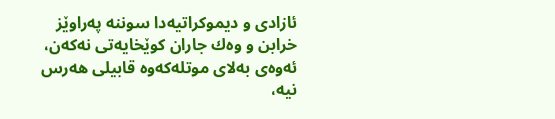ئازادی و دیموكراتیه‌دا سوننه‌ په‌راوێز خرابن و وه‌ك جاران كوێخایه‌تى نه‌كه‌ن، ئه‌وه‌ى به‌لاى موتله‌كه‌وه‌ قابیلی هه‌رس نیه‌،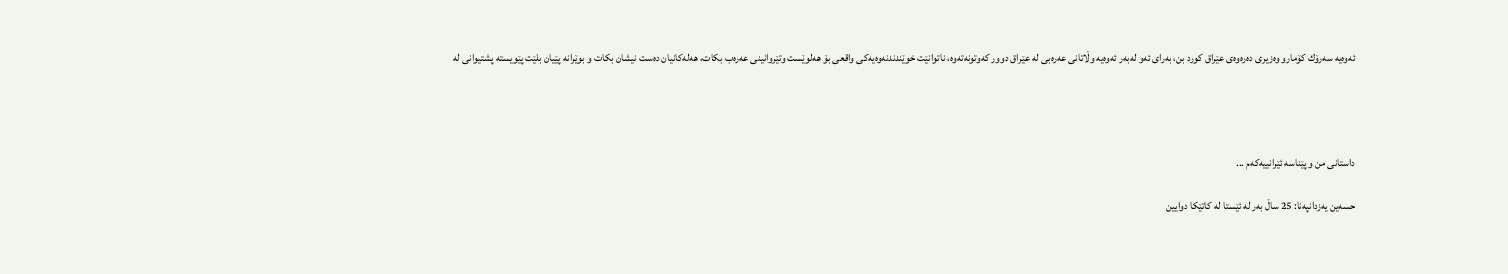ئه‌وه‌یه‌ سه‌رۆك كۆمارو وه‌زیری ده‌ره‌وه‌ى عێراق كورد بن، به‌راى ئه‌و له‌به‌ر ئه‌وه‌یه‌ وڵاتانى عه‌ره‌بی له‌ عێراق دوور كه‌وتونه‌ته‌وه‌، ناتوانێت خوێندندنه‌وه‌یه‌كى واقعی بۆ هه‌لوێست وتێروانینى عه‌ره‌ب بكات، هه‌له‌كانیان ده‌ست نیشان بكات و بوێرانه‌ پێیان بلێت پێویسته‌ پشتیوانى له‌




داستانی من و پێناسه‌ ئێرانییه‌که‌م ...

حسه‌ین یه‌زدانپه‌نا: 25 ساڵ به‌ر له‌ ئێستا له‌ کاتێکا دوایین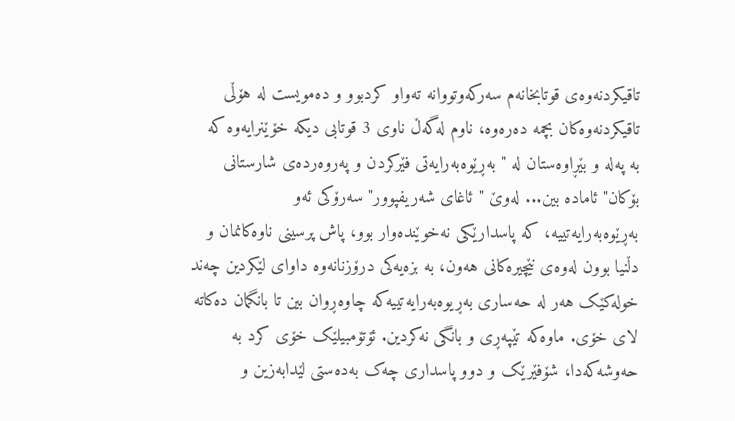تاقیکردنه‌وه‌ی قوتابخانه‌م سه‌رکه‌وتووانه‌ ته‌واو کردبوو و ده‌مویست له‌ هۆڵی تاقیکردنه‌وه‌کان بچمه‌ ده‌ره‌وه‌، ناوم له‌گه‌ڵ ناوی 3 قوتابی دیکه‌ خۆێنرایه‌وه‌ که‌ به‌ په‌له‌ و بێڕاوه‌ستان له‌ " به‌ڕێوه‌به‌رایه‌تی فێرکردن و په‌روه‌رده‌ی شارستانی بۆکان" ئاماده‌ بین... له‌وێ "ئاغای شه‌ریفپوور" سه‌رۆکی ئه‌و به‌ڕێوه‌به‌رایه‌تییه، ‌که‌ پاسدارێکی نه‌خوێنده‌وار بوو، پاش پرسینی ناوه‌کانمان و دڵنیا بوون له‌وه‌ی‌ نێچیره‌کانی هه‌ون، به‌ بزه‌یه‌کی درۆزنانه‌وه‌ داوای لێکردین چه‌ند خوله‌کێک هه‌ر له‌ حه‌ساری به‌ڕیوه‌به‌رایه‌تییه‌که‌ چاوه‌ڕوان بین تا بانگمان ده‌کاته‌ لای خۆی. ماوه‌که‌ تێپه‌ڕی و بانگی نه‌کردین. ئۆتۆمبیلێک خۆی کرد به‌ حه‌وشه‌که‌دا، شۆفێرێک و دوو پاسداری چه‌ک به‌ده‌ستی لێدابه‌زین و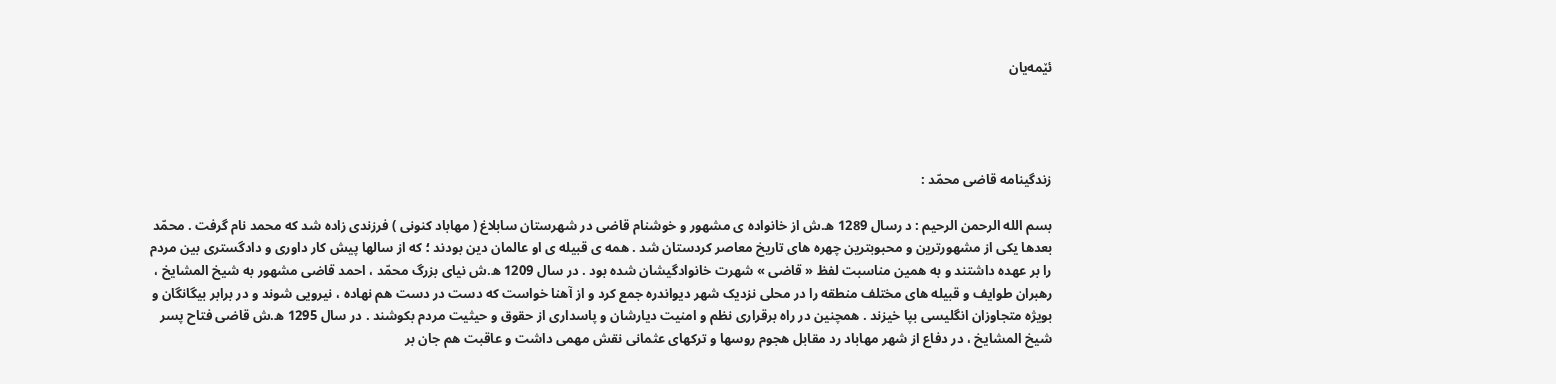ئێمه‌یان




زندگینامه قاضی محمّد :

بسم الله الرحمن الرحیم : د رسال 1289 ه.ش از خانواده ی مشهور و خوشنام قاضی در شهرستان سابلاغ ( مهاباد کنونی ) فرزندی زاده شد که محمد نام گرفت . محمّد بعدها یکی از مشهورترین و محبوبترین چهره های تاریخ معاصر کردستان شد . همه ی قبیله ی او عالمان دین بودند ؛ که از سالها پیش کار داوری و دادگستری بین مردم را بر عهده داشتند و به همین مناسبت لفظ « قاضی » شهرت خانوادگیشان شده بود . در سال 1209 ه.ش نیای بزرگ محمّد ، احمد قاضی مشهور به شیخ المشایخ ، رهبران طوایف و قبیله های مختلف منطقه را در محلی نزدیک شهر دیواندره جمع کرد و از آهنا خواست که دست در دست هم نهاده ، نیرویی شوند و در برابر بیگانگان و بویژه متجاوزان انگلیسی بپا خیزند . همچنین در راه برقراری نظم و امنیت دیارشان و پاسداری از حقوق و حیثیت مردم بکوشند . در سال 1295 ه.ش قاضی فتاح پسر شیخ المشایخ ، در دفاع از شهر مهاباد رد مقابل هجوم روسها و ترکهای عثمانی نقش مهمی داشت و عاقبت هم جان بر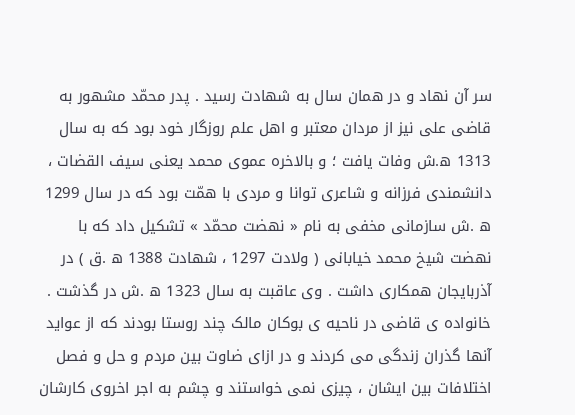سر آن نهاد و در همان سال به شهادت رسید . پدر محمّد مشهور به قاضی علی نیز از مردان معتبر و اهل علم روزگار خود بود که به سال 1313 ه.ش وفات یافت ؛ و بالاخره عموی محمد یعنی سیف القضات ، دانشمندی فرزانه و شاعری توانا و مردی با همّت بود که در سال 1299 ه .ش سازمانی مخفی به نام « نهضت محمّد » تشکیل داد که با نهضت شیخ محمد خیابانی ( ولادت 1297 ، شهادت 1388 ه .ق ) در آذربایجان همکاری داشت . وی عاقبت به سال 1323 ه .ش در گذشت . خانواده ی قاضی در ناحیه ی بوکان مالک چند روستا بودند که از عواید آنها گذران زندگی می کردند و در ازای ضاوت بین مردم و حل و فصل اختلافات بین ایشان ، چیزی نمی خواستند و چشم به اجر اخروی کارشان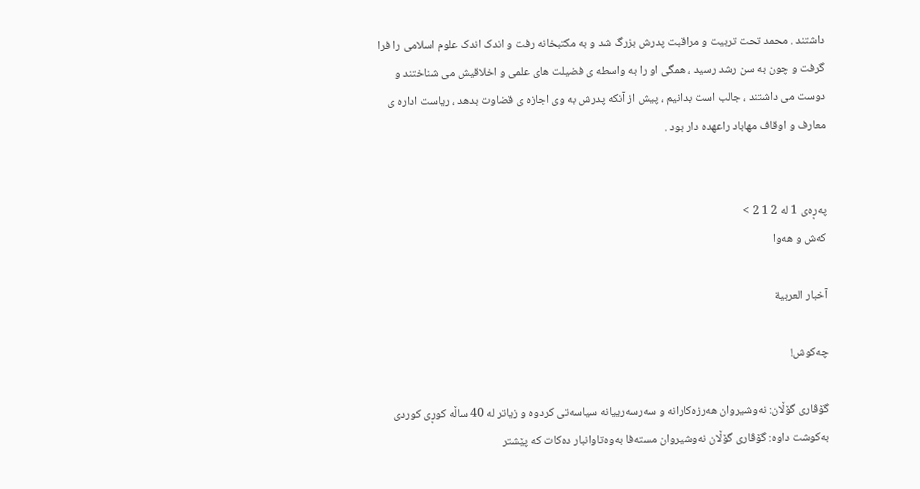داشتند . محمد تحت تربیت و مراقبت پدرش بزرگ شد و به مکتبخانه رفت و اندک اندک علوم اسلامی را فرا گرفت و چون به سن رشد رسید ، همگی او را به واسطه ی فضیلت های علمی و اخلاقیش می شناختند و دوست می داشتند ، جالب است بدانیم ، پیش از آنکه پدرش به وی اجازه ی قضاوت بدهد ، ریاست اداره ی معارف و اوقاف مهاباد راعهده دار بود .


په‌ڕه‌ی 1 له 2 1 2 >
که‌ش و هه‌وا

آخبار العربية

چه‌کوش!

گۆڤاری‌ گۆڵان: نه‌وشیروان هه‌رزه‌كارانه‌ و سه‌رسه‌رییانه‌ سیاسه‌تی‌ كردوه ‌و زیاتر له‌ 40 ساڵه‌ كوڕی‌ كوردی‌ به‌كوشت داوه‌: گۆڤاری‌ گۆڵان نه‌وشیروان مسته‌فا به‌وه‌تاوانبار ده‌كات كه‌ پێشتر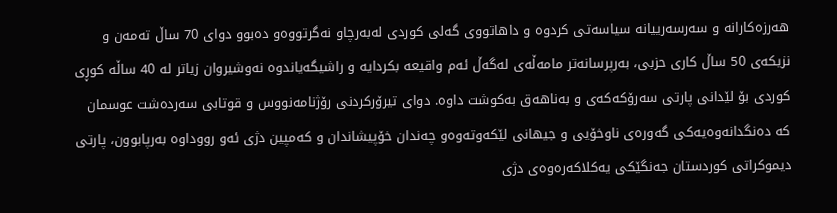هه‌رزه‌كارانه‌ و سه‌رسه‌رییانه‌ سیاسه‌تی‌ كردوه‌ و داهاتووی گه‌لی‌ كوردی‌ له‌به‌رچاو نه‌گرتووه‌و ده‌بوو دوای‌ 70 ساڵ ته‌مه‌ن و نزیكه‌ی‌ 50 ساڵ كاری‌ حزبی، به‌رپرسانه‌تر مامه‌ڵه‌ی‌ له‌گه‌ڵ ئه‌م واقیعه‌ بكردایه‌ و راشیگه‌یاندوه‌ نه‌وشیروان زیاتر له‌ 40 ساڵه‌ كوڕی‌ كوردی‌ بۆ لێدانی‌ پارتی‌ سه‌رۆكه‌كه‌ی‌ و به‌ناهه‌ق به‌كوشت داوه‌. دوای‌ تیرۆركردنی‌ رۆژنامه‌نووس و قوتابی‌ سه‌رده‌شت عوسمان كه‌ ده‌نگدانه‌وه‌یه‌كی‌ گه‌وره‌ی‌ ناوخۆیی‌ و جیهانی‌ لێكه‌وته‌وه‌و چه‌ندان خۆپیشاندان و كه‌مپین دژی‌ ئه‌و رووداوه‌ به‌رپابوون، پارتی‌ دیموكراتی‌ كوردستان جه‌نگێكی‌ یه‌كلاكه‌ره‌وه‌ی‌ دژی‌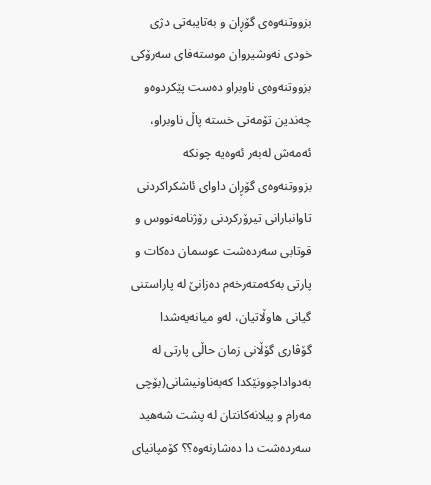بزووتنه‌وه‌ی‌ گۆڕان و به‌تایبه‌تی‌ دژی‌ خودی‌ نه‌وشیروان موسته‌فای‌ سه‌رۆكی‌ بزووتنه‌وه‌ی‌ ناوبراو ده‌ست پێكردوه‌و چه‌ندین تۆمه‌تی‌ خسته‌ پاڵ ناوبراو، ئه‌مه‌ش له‌به‌ر ئه‌وه‌یه‌ چونكه‌ بزووتنه‌وه‌ی‌ گۆڕان داوای‌ ئاشكراكردنی‌ تاوانبارانی‌ تیرۆركردنی‌ رۆژنامه‌نووس و قوتابی سه‌رده‌شت عوسمان ده‌كات و پارتی‌ به‌كه‌مته‌رخه‌م ده‌زانێ‌ له‌ پاراستنی‌ گیانی‌ هاوڵاتیان، له‌و میانه‌یه‌شدا گۆڤاری‌ گۆڵانی‌ زمان حاڵی‌ پارتی‌ له‌ به‌دواداچوونێكدا كه‌به‌ناونیشانی‌(بۆچی‌ مه‌رام و پیلانه‌كانتان له‌ پشت شه‌هید سه‌رده‌شت دا ده‌شارنه‌وه‌؟؟ كۆمپانیای‌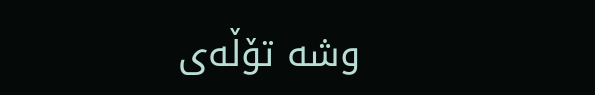وشه‌ تۆڵه‌ی‌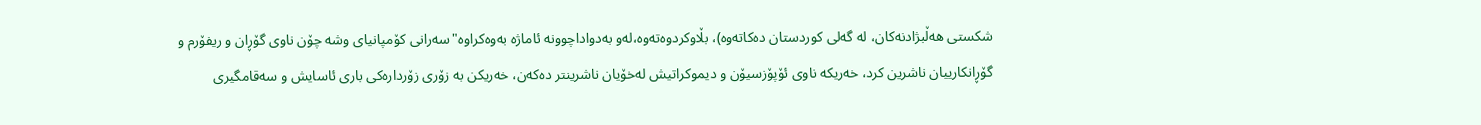شكستی‌ هه‌ڵبژادنه‌كان، له‌ گه‌لی‌ كوردستان ده‌كاته‌وه‌)، بڵاوكردوه‌ته‌وه‌،له‌و به‌دواداچوونه‌ ئاماژه‌ به‌وه‌كراوه‌"سه‌رانی‌ كۆمپانیای‌ وشه‌ چۆن ناوی‌ گۆڕان و ریفۆرم و گۆڕانكارییان ناشرین كرد، خه‌ریكه‌ ناوی‌ ئۆپۆزسیۆن و دیموكراتیش له‌خۆیان ناشرینتر ده‌كه‌ن، خه‌ریكن به‌ زۆری‌ زۆرداره‌كی‌ باری‌ ئاسایش و سه‌قامگیری‌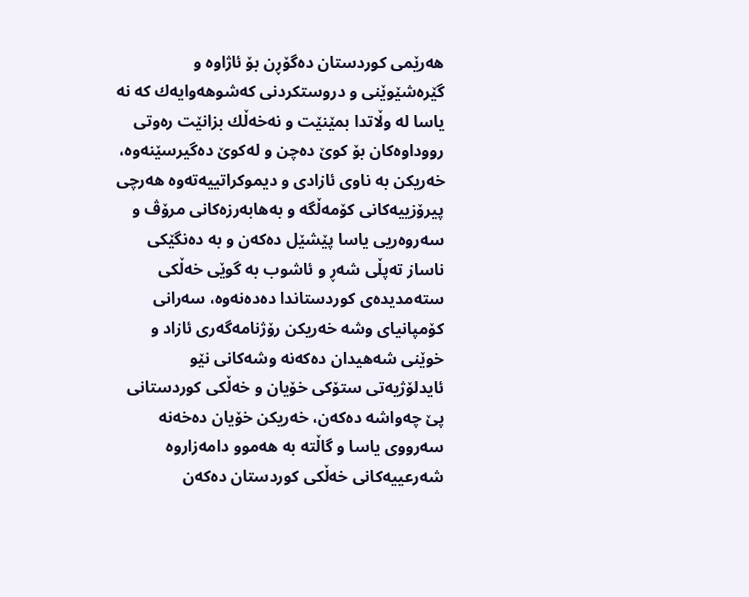هه‌رێمی‌ كوردستان ده‌گۆڕن بۆ ئاژاوه‌ و گێره‌شێوێنی‌ و دروستكردنی‌ كه‌شوهه‌وایه‌ك كه‌ نه‌ یاسا له‌ وڵاتدا بمێنێت و نه‌خه‌ڵك بزانێت ره‌وتی‌ رووداوه‌كان بۆ كوێ‌ ده‌چن و له‌كوێ ده‌گیرسێنه‌وه‌، خه‌ریكن به‌ ناوی‌ ئازادی‌ و دیموكراتییه‌ته‌وه‌ هه‌رچی‌ پیرۆزییه‌كانی‌ كۆمه‌ڵگه‌ و به‌هابه‌رزه‌كانی‌ مرۆڤ و سه‌روه‌ریی‌ یاسا پێشێل ده‌كه‌ن و به‌ ده‌نگێكی‌ ناساز ته‌پڵی‌ شه‌ڕ و ئاشوب به‌ گوێی‌ خه‌ڵكی‌ سته‌مدیده‌ی‌ كوردستاندا ده‌ده‌نه‌وه‌، سه‌رانی‌ كۆمپانیای‌ وشه‌ خه‌ریكن رۆژنامه‌گه‌ری‌ ئازاد و خوێنی‌ شه‌هیدان ده‌كه‌نه‌ وشه‌كانی‌ نێو ئایدلۆژیه‌تی‌ ستۆكی‌ خۆیان و خه‌ڵكی‌ كوردستانی‌ پێ‌ چه‌واشه‌ ده‌كه‌ن، خه‌ریكن خۆیان ده‌خه‌نه‌ سه‌رووی‌ یاسا و گاڵته‌ به‌ هه‌موو دامه‌زاروه‌ شه‌رعییه‌كانی‌ خه‌ڵكی‌ كوردستان ده‌كه‌ن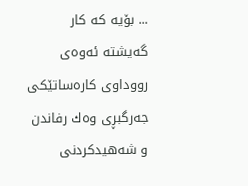... بۆیه‌ كه‌ كار گه‌یشته‌ ئه‌وه‌ی‌ رووداوی‌ كاره‌ساتێكی‌ جه‌رگبڕی‌ وه‌ك رفاندن و شه‌هیدكردنی‌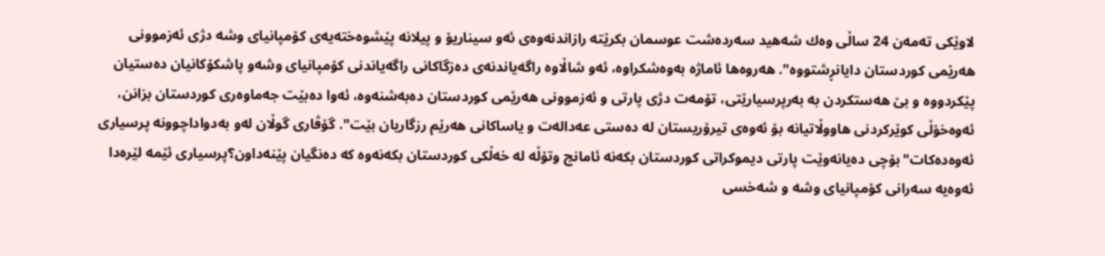لاوێكی‌ ته‌مه‌ن 24 ساڵی‌ وه‌ك شه‌هید سه‌رده‌شت عوسمان بكرێته‌ رازاندنه‌وه‌ی‌ ئه‌و سیناریۆ و پیلانه‌ پێشوه‌خته‌یه‌ی‌ كۆمپانیای‌ وشه‌ دژی‌ ئه‌زموونی‌ هه‌رێمی‌ كوردستان دایانڕشتووه‌". هه‌روه‌ها ئاماژه‌ به‌وه‌شكراوه‌، ئه‌و شاڵاوه‌ راگه‌یاندنه‌ی‌ ده‌زگاكانی‌ راگه‌یاندنی‌ كۆمپانیای‌ وشه‌و پاشكۆكانیان ده‌ستیان پێكردووه‌ و بێ‌ هه‌ستكردن به‌ به‌رپرسیارێتی‌، تۆمه‌ت دژی‌ پارتی‌ و ئه‌زموونی‌ هه‌رێمی‌ كوردستان ده‌به‌شنه‌وه‌، ئه‌وا ده‌بێت جه‌ماوه‌ری‌ كوردستان بزانن، ئه‌وه‌خۆڵی كوێركردنی‌ هاووڵاتیانه‌ بۆ ئه‌وه‌ی‌ تیرۆریستان له‌ ده‌ستی‌ عه‌داله‌ت و یاساكانی‌ هه‌رێم رزگاریان بێت". گۆڤاری‌ گوڵان له‌و به‌دواداچوونه‌ پرسیاری‌ ئه‌وه‌ده‌كات"بۆچی‌ ده‌یانه‌وێت پارتی‌ دیموكراتی‌ كوردستان بكه‌نه‌ ئامانج وتۆڵه‌ له‌ خه‌ڵكی‌ كوردستان بكه‌نه‌وه‌ كه‌ ده‌نگیان پێنه‌داون؟پرسیاری‌ ئێمه‌ لێره‌دا ئه‌وه‌یه‌ سه‌رانی‌ كۆمپانیای‌ وشه‌ و شه‌خسی‌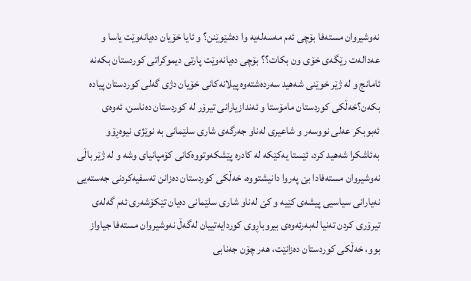نه‌وشیروان مسته‌فا بۆچی‌ ئه‌م مه‌سه‌له‌یه‌ وا ده‌شێوێنن؟ و ئایا خۆیان ده‌یانه‌وێت یاسا و عه‌داله‌ت رێگه‌ی‌ خۆی‌ ون بكات؟؟ بۆچی‌ ده‌یانه‌وێت پارتی‌ دیموكراتی‌ كوردستان بكه‌نه‌ ئامانج و له‌ ژێر خوێنی‌ شه‌هید سه‌رده‌شته‌وه‌ پیلانه‌كانی‌ خۆیان دژی‌ گه‌لی‌ كوردستان پیاده‌ بكه‌ن؟خه‌ڵكی‌ كوردستان مامۆستا و ئه‌ندازیارانی‌ تیرۆر له‌ كوردستان ده‌ناسن، ئه‌وه‌ی‌ ئه‌بوبكر عه‌لی‌ نووسه‌ر و شاعیری‌ له‌ناو جه‌رگه‌ی‌ شاری‌ سلێمانی‌ به‌ نوێژی‌ نیوه‌ڕۆو به‌ئاشكرا شه‌هید كرد، ئێستا یه‌كێكه‌ له‌ كادره‌ پێشكه‌وتووه‌كانی‌ كۆمپانیای‌ وشه‌ و له‌ ژێر باڵی‌ نه‌وشیروان مسته‌فادا بێ په‌روا دانیشتووه‌، خه‌ڵكی‌ كوردستان ده‌زانن ته‌سفیه‌كردنی‌ جه‌سته‌یی‌ نه‌یارانی‌ سیاسیی‌ پیشه‌ی‌ كێیه‌ و كێ له‌ناو شاری‌ سلێمانی‌ ده‌یان تێكۆشه‌ری‌ ئه‌م گه‌له‌ی‌ تیرۆری كردن ته‌نیا له‌به‌رئه‌وه‌ی‌ بیروباڕوی كوردایه‌تییان له‌گه‌ڵ نه‌وشیروان مسته‌فا جیاواز بوو، خه‌ڵكی‌ كوردستان ده‌زانێت، هه‌ر چۆن جه‌نابی‌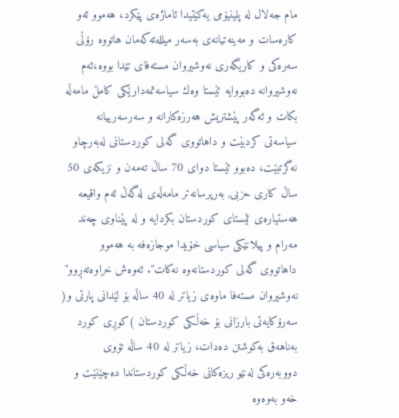مام جه‌لال له‌ پلینیۆمی‌ یه‌كێتیدا ئاماژه‌ی‌ پێكرد، هه‌موو ئه‌و كاره‌سات و مه‌ینه‌تیانه‌ی‌ به‌سه‌ر میلله‌ته‌كه‌مان هاتووه‌ رۆڵی‌ سه‌ره‌كی‌ و كاریگه‌ری‌ نه‌وشیروان مسته‌فای‌ تێدا بووه‌،ئه‌م نه‌وشیروانه‌ ده‌بووایه‌ ئێستا وه‌ك سیاسه‌تمه‌دارێكی‌ كامڵ مامه‌ڵه‌ بكات و ئه‌گه‌ر پێشتریش هه‌رزه‌كارانه‌ و سه‌رسه‌رییانه‌ سیاسه‌تی‌ كردبێت و داهاتووی گه‌لی‌ كوردستانی‌ له‌به‌رچاو نه‌گرتبێت، ده‌بوو ئێستا دوای‌ 70 ساڵ ته‌مه‌ن و نزیكه‌ی‌ 50 ساڵ كاری‌ حزبی, به‌رپرسانه‌تر مامه‌ڵه‌ی‌ له‌گه‌ڵ ئه‌م واقیعه‌ هه‌ستیاره‌ی‌ ئێستای‌ كوردستان بكردایه‌ و له‌ پێناوی‌ چه‌ند مه‌رام و پیلانێكی‌ سیاسی‌ خۆیدا موجازه‌فه‌ به‌ هه‌موو داهاتووی گه‌لی‌ كوردستانه‌وه‌ نه‌كات". ئه‌وه‌ش خراوه‌ته‌ڕوو" نه‌وشیروان مسته‌فا ماوه‌ی‌ زیاتر له‌ 40 ساڵه‌ بۆ لێدانی‌ پارتی‌ و( سه‌رۆكایه‌تی‌ بارزانی‌ بۆ خه‌ڵكی‌ كوردستان )كوڕی‌ كورد به‌ناهه‌ق به‌كوشتن ده‌دات، زیاتر له‌ 40 ساڵه‌ تۆوی‌ دووبه‌ره‌كی‌ له‌نێو ریزه‌كانی‌ خه‌ڵكی‌ كوردستاندا ده‌چێنێت و خه‌و به‌وه‌وه‌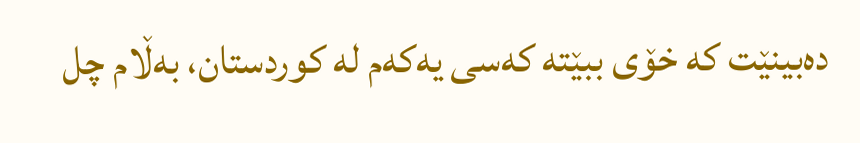ده‌بینێت كه‌ خۆی‌ ببێته‌ كه‌سی‌ یه‌كه‌م له‌ كوردستان، به‌ڵام چل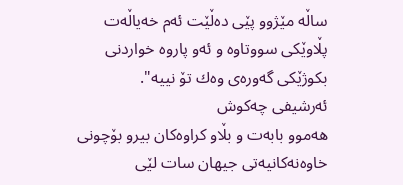ساڵه‌ مێژوو پێی‌ ده‌ڵێت ئه‌م خه‌یاڵه‌ت پڵاوێكی سووتاوه‌ و ئه‌و پاروه‌ خواردنی‌ بكوژێكی گه‌وره‌ی وه‌ك تۆ نییه‌".
ئه‌رشیفی چه‌کوش
هه‌موو بابه‌ت و بڵاو کراوه‌کان بیرو بۆچونی خاوه‌نه‌کانیه‌تی جیهان سات لێی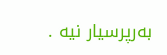به‌رپرسیار نیه‌ .